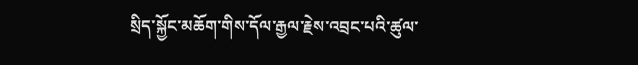སྲིད་སྐྱོང་མཆོག་གིས་དོལ་རྒྱལ་རྗེས་འབྲང་པའི་ཚུལ་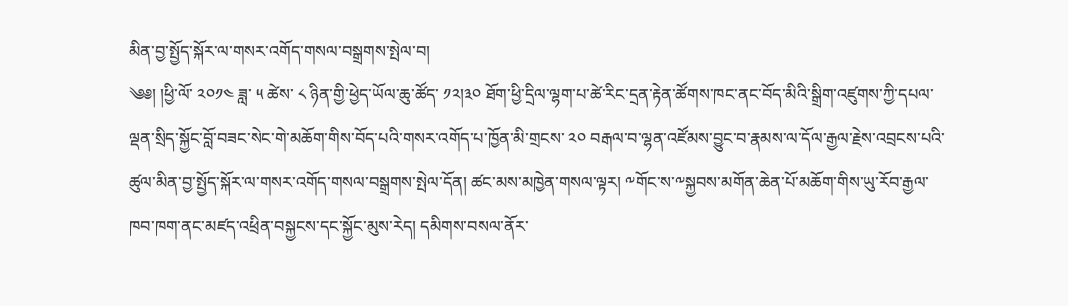མིན་བྱ་སྤྱོད་སྐོར་ལ་གསར་འགོད་གསལ་བསྒྲགས་སྤེལ་བ།
༄༅། །ཕྱི་ལོ་ ༢༠༡༤ ཟླ་ ༥ ཚེས་ ༨ ཉིན་གྱི་ཕྱེད་ཡོལ་ཆུ་ཚོད་ ༡༢།༣༠ ཐོག་ཕྱི་དྲིལ་ལྷག་པ་ཚེ་རིང་དྲན་རྟེན་ཚོགས་ཁང་ནང་བོད་མིའི་སྒྲིག་འཛུགས་ཀྱི་དཔལ་ལྡན་སྲིད་སྐྱོང་བློ་བཟང་སེང་གེ་མཆོག་གིས་བོད་པའི་གསར་འགོད་པ་ཁྱོན་མི་གྲངས་ ༢༠ བརྒལ་བ་ལྷན་འཛོམས་བྱུང་བ་རྣམས་ལ་དོལ་རྒྱལ་རྗེས་འབྲངས་པའི་ཚུལ་མིན་བྱ་སྤྱོད་སྐོར་ལ་གསར་འགོད་གསལ་བསྒྲགས་སྤེལ་དོན། ཚང་མས་མཁྱེན་གསལ་ལྟར། ༸གོང་ས་༸སྐྱབས་མགོན་ཆེན་པོ་མཆོག་གིས་ཡུ་རོབ་རྒྱལ་ཁབ་ཁག་ནང་མཛད་འཕྲིན་བསྐྱངས་དང་སྐྱོང་མུས་རེད། དམིགས་བསལ་ནོར་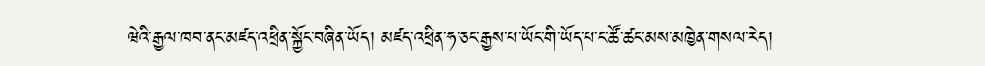ཝེའི་རྒྱལ་ཁབ་ནང་མཛད་འཕྲིན་སྐྱོང་བཞིན་ཡོད། མཛད་འཕྲིན་ཧ་ཅང་རྒྱས་པ་ཡོང་གི་ཡོད་པ་ང་ཚོ་ཚང་མས་མཁྱེན་གསལ་རེད།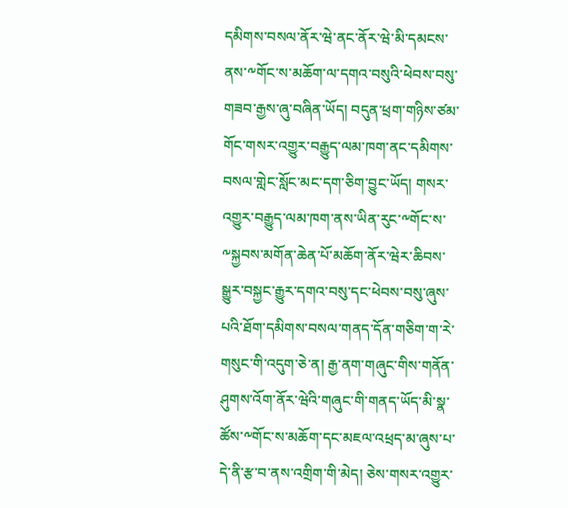དམིགས་བསལ་ནོར་ཝེ་ནང་ནོར་ཝེ་མི་དམངས་ནས་༸གོང་ས་མཆོག་ལ་དགའ་བསུའི་ཕེབས་བསུ་གཟབ་རྒྱས་ཞུ་བཞིན་ཡོད། བདུན་ཕྲག་གཉིས་ཙམ་གོང་གསར་འགྱུར་བརྒྱུད་ལམ་ཁག་ནང་དམིགས་བསལ་གླེང་སློང་མང་དག་ཅིག་བྱུང་ཡོད། གསར་འགྱུར་བརྒྱུད་ལམ་ཁག་ནས་ཡིན་རུང་༸གོང་ས་༸སྐྱབས་མགོན་ཆེན་པོ་མཆོག་ནོར་ཝེར་ཆིབས་སྒྱུར་བསྐྱང་རྒྱུར་དགའ་བསུ་དང་ཕེབས་བསུ་ཞུས་པའི་ཐོག་དམིགས་བསལ་གནད་དོན་གཅིག་ག་རེ་གསུང་གི་འདུག་ཅེ་ན། རྒྱ་ནག་གཞུང་གིས་གནོན་ཤུགས་འོག་ནོར་ཝེའི་གཞུང་གི་གནད་ཡོད་མི་སྣ་ཚོས་༸གོང་ས་མཆོག་དང་མཇལ་འཕྲད་མ་ཞུས་པ་དེ་ནི་རྩ་བ་ནས་འགྲིག་གི་མེད། ཅེས་གསར་འགྱུར་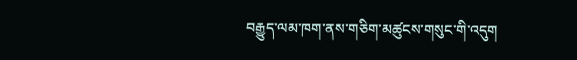བརྒྱུད་ལམ་ཁག་ནས་གཅིག་མཚུངས་གསུང་གི་འདུག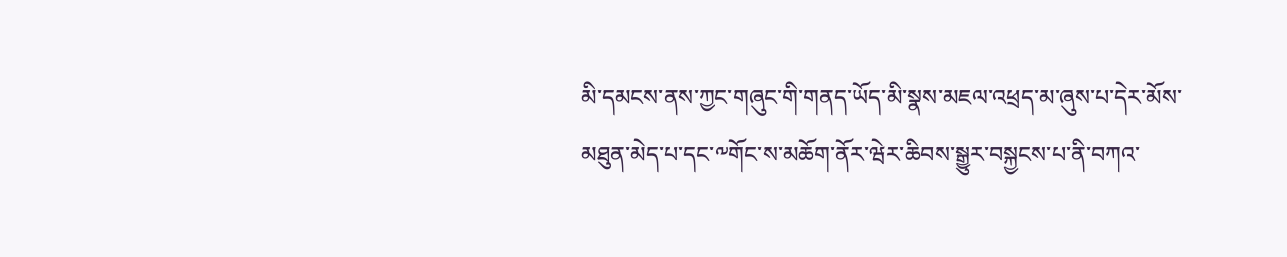མི་དམངས་ནས་ཀྱང་གཞུང་གི་གནད་ཡོད་མི་སྣས་མཇལ་འཕྲད་མ་ཞུས་པ་དེར་མོས་མཐུན་མེད་པ་དང་༸གོང་ས་མཆོག་ནོར་ཝེར་ཆིབས་སྒྱུར་བསྐྱངས་པ་ནི་བཀའ་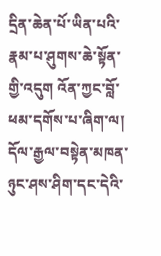དྲིན་ཆེན་པོ་ཡིན་པའི་རྣམ་པ་ཤུགས་ཆེ་སྟོན་གྱི་འདུག འོན་ཀྱང་བློ་ཕམ་དགོས་པ་ཞིག་ལ། དོལ་རྒྱལ་བསྟེན་མཁན་ཉུང་ཤས་ཤིག་དང་དེའི་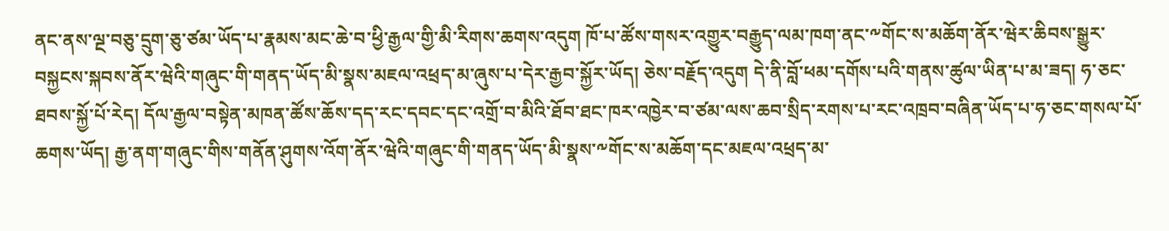ནང་ནས་ལྔ་བཅུ་དྲུག་ཅུ་ཙམ་ཡོད་པ་རྣམས་མང་ཆེ་བ་ཕྱི་རྒྱལ་གྱི་མི་རིགས་ཆགས་འདུག ཁོ་པ་ཚོས་གསར་འགྱུར་བརྒྱུད་ལམ་ཁག་ནང་༸གོང་ས་མཆོག་ནོར་ཝེར་ཆིབས་སྒྱུར་བསྐྱངས་སྐབས་ནོར་ཝེའི་གཞུང་གི་གནད་ཡོད་མི་སྣས་མཇལ་འཕྲད་མ་ཞུས་པ་དེར་རྒྱབ་སྐྱོར་ཡོད། ཅེས་བརྗོད་འདུག དེ་ནི་བློ་ཕམ་དགོས་པའི་གནས་ཚུལ་ཡིན་པ་མ་ཟད། ཧ་ཅང་ཐབས་སྐྱོ་པོ་རེད། དོལ་རྒྱལ་བསྟེན་མཁན་ཚོས་ཆོས་དད་རང་དབང་དང་འགྲོ་བ་མིའི་ཐོབ་ཐང་ཁར་འཁྱེར་བ་ཙམ་ལས་ཆབ་སྲིད་རགས་པ་རང་འཁྲབ་བཞིན་ཡོད་པ་ཧ་ཅང་གསལ་པོ་ཆགས་ཡོད། རྒྱ་ནག་གཞུང་གིས་གནོན་ཤུགས་འོག་ནོར་ཝེའི་གཞུང་གི་གནད་ཡོད་མི་སྣས་༸གོང་ས་མཆོག་དང་མཇལ་འཕྲད་མ་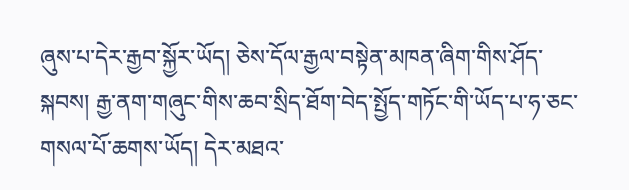ཞུས་པ་དེར་རྒྱབ་སྐྱོར་ཡོད། ཅེས་དོལ་རྒྱལ་བསྟེན་མཁན་ཞིག་གིས་ཤོད་སྐབས། རྒྱ་ནག་གཞུང་གིས་ཆབ་སྲིད་ཐོག་བེད་སྤྱོད་གཏོང་གི་ཡོད་པ་ཧ་ཅང་གསལ་པོ་ཆགས་ཡོད། དེར་མཐའ་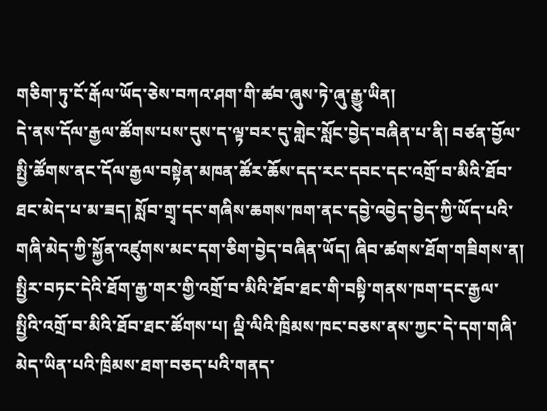གཅིག་ཏུ་ངོ་རྒོལ་ཡོད་ཅེས་བཀའ་ཤག་གི་ཚབ་ཞུས་ཏེ་ཞུ་རྒྱུ་ཡིན།
དེ་ནས་དོལ་རྒྱལ་ཚོགས་པས་དུས་ད་ལྟ་བར་དུ་གླེང་སློང་བྱེད་བཞིན་པ་ནི། བཙན་བྱོལ་སྤྱི་ཚོགས་ནང་དོལ་རྒྱལ་བསྟེན་མཁན་ཚོར་ཆོས་དད་རང་དབང་དང་འགྲོ་བ་མིའི་ཐོབ་ཐང་མེད་པ་མ་ཟད། སློབ་གྲྭ་དང་གཞིས་ཆགས་ཁག་ནང་དབྱེ་འབྱེད་བྱེད་ཀྱི་ཡོད་པའི་གཞི་མེད་ཀྱི་སྐྱོན་འཛུགས་མང་དག་ཅིག་བྱེད་བཞིན་ཡོད། ཞིབ་ཚགས་ཐོག་གཟིགས་ན། སྤྱིར་བཏང་དེའི་ཐོག་རྒྱ་གར་གྱི་འགྲོ་བ་མིའི་ཐོབ་ཐང་གི་བསྟི་གནས་ཁག་དང་རྒྱལ་སྤྱིའི་འགྲོ་བ་མིའི་ཐོབ་ཐང་ཚོགས་པ། ལྡི་ལིའི་ཁྲིམས་ཁང་བཅས་ནས་ཀྱང་དེ་དག་གཞི་མེད་ཡིན་པའི་ཁྲིམས་ཐག་བཅད་པའི་གནད་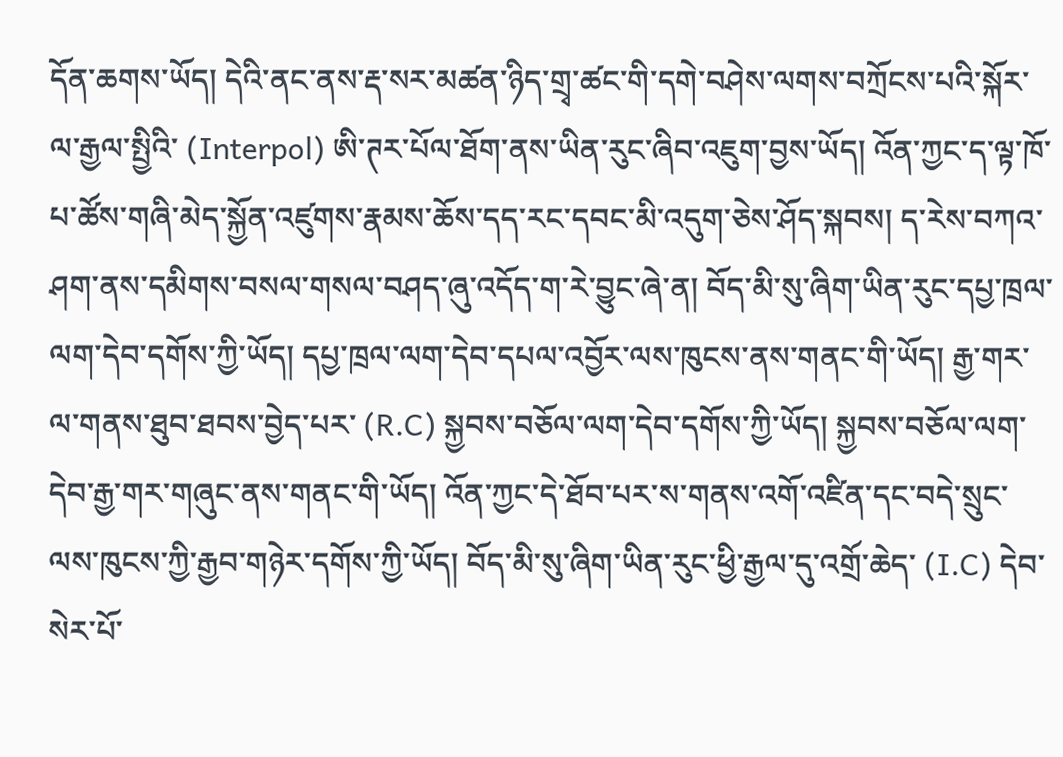དོན་ཆགས་ཡོད། དེའི་ནང་ནས་རྡ་སར་མཚན་ཉིད་གྲྭ་ཚང་གི་དགེ་བཤེས་ལགས་བཀྲོངས་པའི་སྐོར་ལ་རྒྱལ་སྤྱིའི་ (Interpol) ཨི་ཊར་པོལ་ཐོག་ནས་ཡིན་རུང་ཞིབ་འཇུག་བྱས་ཡོད། འོན་ཀྱང་ད་ལྟ་ཁོ་པ་ཚོས་གཞི་མེད་སྐྱོན་འཛུགས་རྣམས་ཆོས་དད་རང་དབང་མི་འདུག་ཅེས་ཤོད་སྐབས། ད་རེས་བཀའ་ཤག་ནས་དམིགས་བསལ་གསལ་བཤད་ཞུ་འདོད་ག་རེ་བྱུང་ཞེ་ན། བོད་མི་སུ་ཞིག་ཡིན་རུང་དཔྱ་ཁྲལ་ལག་དེབ་དགོས་ཀྱི་ཡོད། དཔྱ་ཁྲལ་ལག་དེབ་དཔལ་འབྱོར་ལས་ཁུངས་ནས་གནང་གི་ཡོད། རྒྱ་གར་ལ་གནས་ཐུབ་ཐབས་བྱེད་པར་ (R.C) སྐྱབས་བཅོལ་ལག་དེབ་དགོས་ཀྱི་ཡོད། སྐྱབས་བཅོལ་ལག་དེབ་རྒྱ་གར་གཞུང་ནས་གནང་གི་ཡོད། འོན་ཀྱང་དེ་ཐོབ་པར་ས་གནས་འགོ་འཛིན་དང་བདེ་སྲུང་ལས་ཁུངས་ཀྱི་རྒྱབ་གཉེར་དགོས་ཀྱི་ཡོད། བོད་མི་སུ་ཞིག་ཡིན་རུང་ཕྱི་རྒྱལ་དུ་འགྲོ་ཆེད་ (I.C) དེབ་སེར་པོ་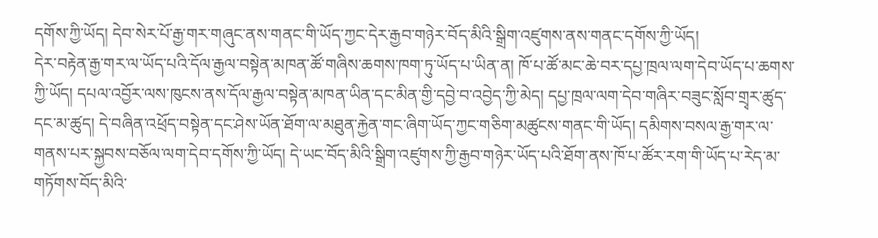དགོས་ཀྱི་ཡོད། དེབ་སེར་པོ་རྒྱ་གར་གཞུང་ནས་གནང་གི་ཡོད་ཀྱང་དེར་རྒྱབ་གཉེར་བོད་མིའི་སྒྲིག་འཛུགས་ནས་གནང་དགོས་ཀྱི་ཡོད།
དེར་བརྟེན་རྒྱ་གར་ལ་ཡོད་པའི་དོལ་རྒྱལ་བསྟེན་མཁན་ཚོ་གཞིས་ཆགས་ཁག་ཏུ་ཡོད་པ་ཡིན་ན། ཁོ་པ་ཚོ་མང་ཆེ་བར་དཔྱ་ཁྲལ་ལག་དེབ་ཡོད་པ་ཆགས་ཀྱི་ཡོད། དཔལ་འབྱོར་ལས་ཁུངས་ནས་དོལ་རྒྱལ་བསྟེན་མཁན་ཡིན་དང་མིན་གྱི་དབྱེ་བ་འབྱེད་ཀྱི་མེད། དཔྱ་ཁྲལ་ལག་དེབ་གཞིར་བཟུང་སློབ་གྲྭར་ཚུད་དང་མ་ཚུད། དེ་བཞིན་འཕྲོད་བསྟེན་དང་ཤེས་ཡོན་ཐོག་ལ་མཐུན་རྐྱེན་གང་ཞིག་ཡོད་ཀྱང་གཅིག་མཚུངས་གནང་གི་ཡོད། དམིགས་བསལ་རྒྱ་གར་ལ་གནས་པར་སྐྱབས་བཅོལ་ལག་དེབ་དགོས་ཀྱི་ཡོད། དེ་ཡང་བོད་མིའི་སྒྲིག་འཛུགས་ཀྱི་རྒྱབ་གཉེར་ཡོད་པའི་ཐོག་ནས་ཁོ་པ་ཚོར་རག་གི་ཡོད་པ་རེད་མ་གཏོགས་བོད་མིའི་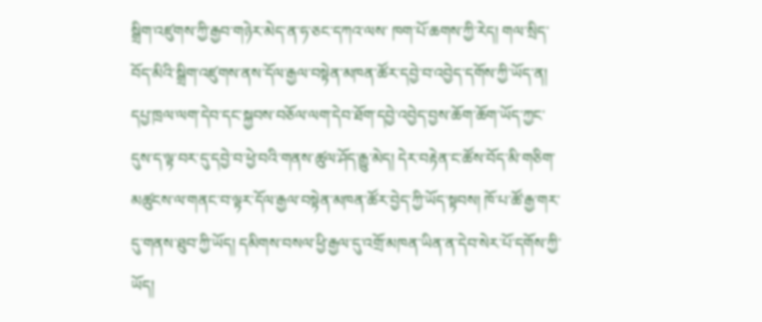སྒྲིག་འཛུགས་ཀྱི་རྒྱབ་གཉེར་མེད་ན་ཧ་ཅང་དཀའ་ལས་ ཁག་པོ་ཆགས་ཀྱི་རེད། གལ་སྲིད་བོད་མིའི་སྒྲིག་འཛུགས་ནས་དོལ་རྒྱལ་བསྟེན་མཁན་ཚོར་དབྱེ་བ་འབྱེད་དགོས་ཀྱི་ཡོད་ན། དཔྱ་ཁྲལ་ལག་དེབ་དང་སྐྱབས་བཅོལ་ལག་དེབ་ཐོག་དབྱེ་འབྱེད་བྱས་ཆོག་ཆོག་ཡོད་ཀྱང་ དུས་ད་ལྟ་བར་དུ་དབྱེ་བ་ཕྱེ་བའི་གནས་ཚུལ་ཤོད་རྒྱུ་མེད། དེར་བརྟེན་ང་ཚོས་བོད་མི་གཅིག་མཚུངས་ལ་གནང་བ་ལྟར་དོལ་རྒྱལ་བསྟེན་མཁན་ཚོར་བྱེད་ཀྱི་ཡོད་སྟབས། ཁོ་པ་ཚོ་རྒྱ་གར་དུ་གནས་ཐུབ་ཀྱི་ཡོད། དམིགས་བསལ་ཕྱི་རྒྱལ་དུ་འགྲོ་མཁན་ཡིན་ན་དེབ་སེར་པོ་དགོས་ཀྱི་ཡོད།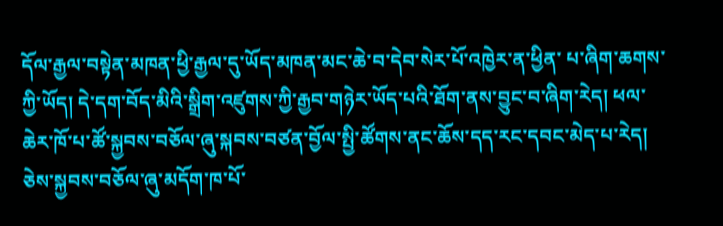དོལ་རྒྱལ་བསྟེན་མཁན་ཕྱི་རྒྱལ་དུ་ཡོད་མཁན་མང་ཆེ་བ་དེབ་སེར་པོ་འཁྱེར་ན་ཕྱིན་ པ་ཞིག་ཆགས་ཀྱི་ཡོད། དེ་དག་བོད་མིའི་སྒྲིག་འཛུགས་ཀྱི་རྒྱབ་གཉེར་ཡོད་པའི་ཐོག་ནས་བྱུང་བ་ཞིག་རེད། ཕལ་ཆེར་ཁོ་པ་ཚོ་སྐྱབས་བཅོལ་ཞུ་སྐབས་བཙན་བྱོལ་སྤྱི་ཚོགས་ནང་ཆོས་དད་རང་དབང་མེད་པ་རེད། ཅེས་སྐྱབས་བཅོལ་ཞུ་མདོག་ཁ་པོ་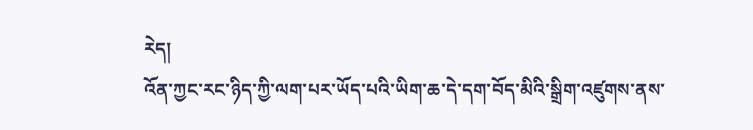རེད།
འོན་ཀྱང་རང་ཉིད་ཀྱི་ལག་པར་ཡོད་པའི་ཡིག་ཆ་དེ་དག་བོད་མིའི་སྒྲིག་འཛུགས་ནས་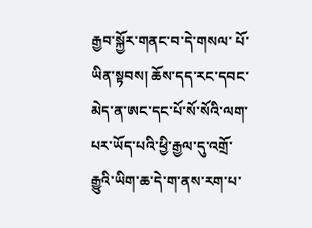རྒྱབ་སྐྱོར་གནང་བ་དེ་གསལ་ པོ་ཡིན་སྟབས། ཆོས་དད་རང་དབང་མེད་ན་ཨང་དང་པོ་སོ་སོའི་ལག་པར་ཡོད་པའི་ཕྱི་རྒྱལ་དུ་འགྲོ་རྒྱུའི་ཡིག་ཆ་དེ་ག་ནས་རག་པ་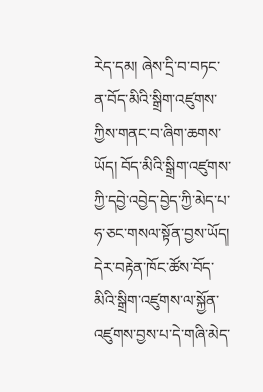རེད་དམ། ཞེས་དྲི་བ་བཏང་ན་བོད་མིའི་སྒྲིག་འཛུགས་ཀྱིས་གནང་བ་ཞིག་ཆགས་ཡོད། བོད་མིའི་སྒྲིག་འཛུགས་ཀྱི་དབྱེ་འབྱེད་བྱེད་ཀྱི་མེད་པ་ཧ་ཅང་གསལ་སྟོན་བྱས་ཡོད། དེར་བརྟེན་ཁོང་ཚོས་བོད་མིའི་སྒྲིག་འཛུགས་ལ་སྐྱོན་འཛུགས་བྱས་པ་དེ་གཞི་མེད་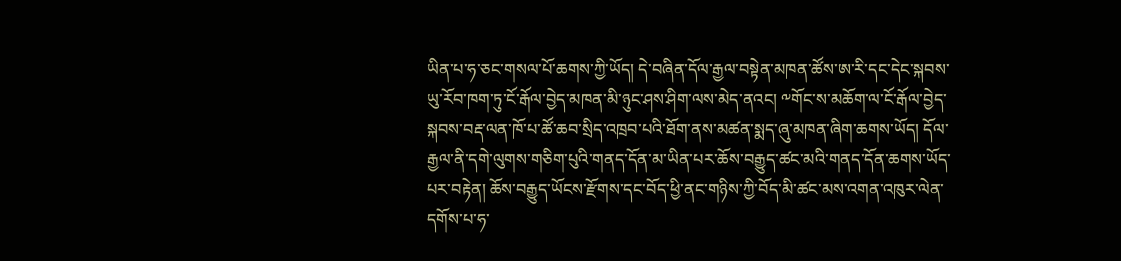ཡིན་པ་ཧ་ཅང་གསལ་པོ་ཆགས་ཀྱི་ཡོད། དེ་བཞིན་དོལ་རྒྱལ་བསྟེན་མཁན་ཚོས་ཨ་རི་དང་དེང་སྐབས་ཡུ་རོབ་ཁག་ཏུ་ངོ་རྒོལ་བྱེད་མཁན་མི་ཉུང་ཤས་ཤིག་ལས་མེད་ནའང། ༸གོང་ས་མཆོག་ལ་ངོ་རྒོལ་བྱེད་སྐབས་བརྡ་ལན་ཁོ་པ་ཚོ་ཆབ་སྲིད་འཁྲབ་པའི་ཐོག་ནས་མཚན་སྨད་ཞུ་མཁན་ཞིག་ཆགས་ཡོད། དོལ་རྒྱལ་ནི་དགེ་ལུགས་གཅིག་པུའི་གནད་དོན་མ་ཡིན་པར་ཆོས་བརྒྱུད་ཚང་མའི་གནད་དོན་ཆགས་ཡོད་པར་བརྟེན། ཆོས་བརྒྱུད་ཡོངས་རྫོགས་དང་བོད་ཕྱི་ནང་གཉིས་ཀྱི་བོད་མི་ཚང་མས་འགན་འཁུར་ལེན་དགོས་པ་ཧ་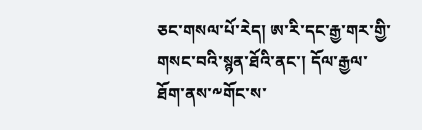ཅང་གསལ་པོ་རེད། ཨ་རི་དང་རྒྱ་གར་གྱི་གསང་བའི་སྙན་ཐོའི་ནང་། དོལ་རྒྱལ་ཐོག་ནས་༸གོང་ས་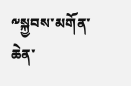༸སྐྱབས་མགོན་ཆེན་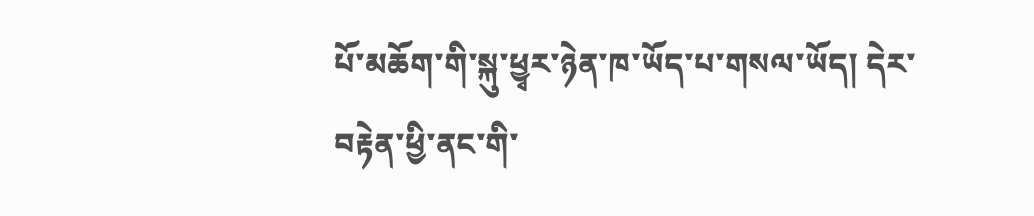པོ་མཆོག་གི་སྐུ་ཕྱྭར་ཉེན་ཁ་ཡོད་པ་གསལ་ཡོད། དེར་བརྟེན་ཕྱི་ནང་གི་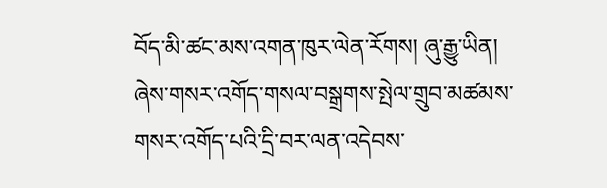བོད་མི་ཚང་མས་འགན་ཁུར་ལེན་རོགས། ཞུ་རྒྱུ་ཡིན། ཞེས་གསར་འགོད་གསལ་བསྒྲགས་སྤེལ་གྲུབ་མཚམས་གསར་འགོད་པའི་དྲི་བར་ལན་འདེབས་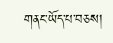གནང་ཡོད་པ་བཅས།